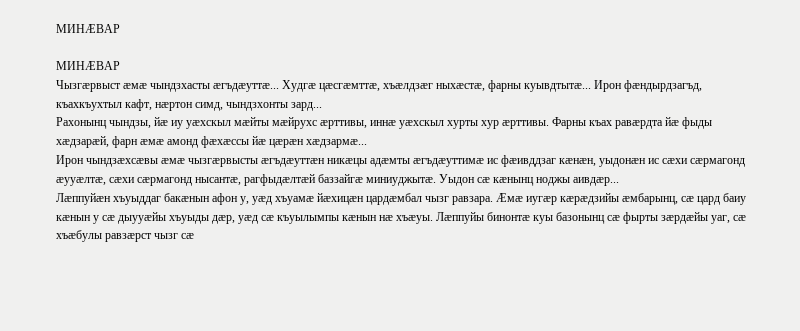МИНÆВАР

МИНÆВАР
Чызгæрвыст æмæ чындзхасты æгъдæуттæ... Худгæ цæсгæмттæ, хъæлдзæг ныхæстæ, фарны куывдтытæ... Ирон фæндырдзагъд, къахкъухтыл кафт, нæртон симд, чындзхонты зард...
Рахонынц чындзы, йæ иу уæхскыл мæйты мæйрухс æрттивы, иннæ уæхскыл хурты хур æрттивы. Фарны къах равæрдта йæ фыды хæдзарæй, фарн æмæ амонд фæхæссы йæ цæрæн хæдзармæ...
Ирон чындзæхсæвы æмæ чызгæрвысты æгъдæуттæн никæцы адæмты æгъдæуттимæ ис фæивддзаг кæнæн, уыдонæн ис сæхи сæрмагонд æууæлтæ, сæхи сæрмагонд нысантæ, рагфыдæлтæй баззайгæ миниуджытæ. Уыдон сæ кæнынц ноджы аивдæр...
Лæппуйæн хъуыддаг бакæнын афон у, уæд хъуамæ йæхицæн цардæмбал чызг равзара. Æмæ иугæр кæрæдзийы æмбарынц, сæ цард баиу кæнын у сæ дыууæйы хъуыды дæр, уæд сæ къуылымпы кæнын нæ хъæуы. Лæппуйы бинонтæ куы базонынц сæ фырты зæрдæйы уаг, сæ хъæбулы равзæрст чызг сæ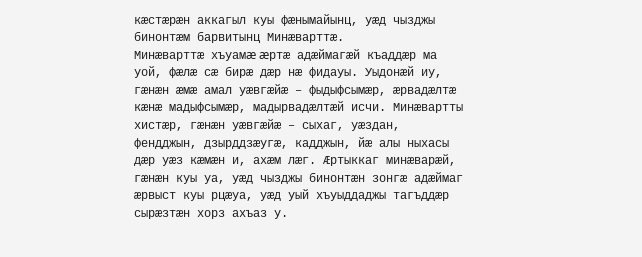кæстæрæн аккагыл куы фæнымайынц, уæд чызджы бинонтæм барвитынц Минæварттæ.
Минæварттæ хъуамæ æртæ адæймагæй къаддæр ма уой, фæлæ сæ бирæ дæр нæ фидауы. Уыдонæй иу, гæнæн æмæ амал уæвгæйæ – фыдыфсымæр, æрвадæлтæ кæнæ мадыфсымæр, мадырвадæлтæй исчи. Минæвартты хистæр, гæнæн уæвгæйæ – сыхаг, уæздан, фендджын, дзырддзæугæ, кадджын, йæ алы ныхасы дæр уæз кæмæн и, ахæм лæг. Æртыккаг минæварæй, гæнæн куы уа, уæд чызджы бинонтæн зонгæ адæймаг æрвыст куы рцæуа, уæд уый хъуыддаджы тагъддæр сырæзтæн хорз ахъаз у.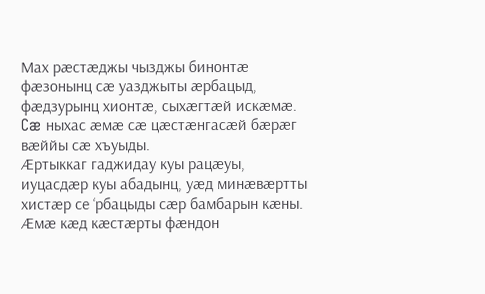Мах рæстæджы чызджы бинонтæ фæзонынц сæ уазджыты æрбацыд, фæдзурынц хионтæ, сыхæгтæй искæмæ. Cæ ныхас æмæ сæ цæстæнгасæй бæрæг вæййы сæ хъуыды.
Æртыккаг гаджидау куы рацæуы, иуцасдæр куы абадынц, уæд минæвæртты хистæр се ‘рбацыды сæр бамбарын кæны.
Æмæ кæд кæстæрты фæндон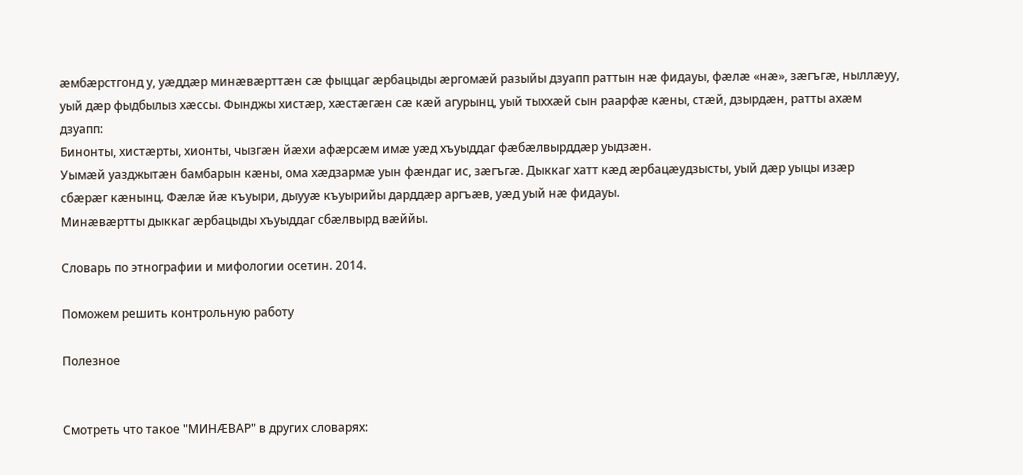æмбæрстгонд у, уæддæр минæвæрттæн сæ фыццаг æрбацыды æргомæй разыйы дзуапп раттын нæ фидауы, фæлæ «нæ», зæгъгæ, ныллæуу, уый дæр фыдбылыз хæссы. Фынджы хистæр, хæстæгæн сæ кæй агурынц, уый тыххæй сын раарфæ кæны, стæй, дзырдæн, ратты ахæм дзуапп:
Бинонты, хистæрты, хионты, чызгæн йæхи афæрсæм имæ уæд хъуыддаг фæбæлвырддæр уыдзæн.
Уымæй уазджытæн бамбарын кæны, ома хæдзармæ уын фæндаг ис, зæгъгæ. Дыккаг хатт кæд æрбацæудзысты, уый дæр уыцы изæр сбæрæг кæнынц. Фæлæ йæ къуыри, дыууæ къуырийы дарддæр аргъæв, уæд уый нæ фидауы.
Минæвæртты дыккаг æрбацыды хъуыддаг сбæлвырд вæййы.

Словарь по этнографии и мифологии осетин. 2014.

Поможем решить контрольную работу

Полезное


Смотреть что такое "МИНÆВАР" в других словарях: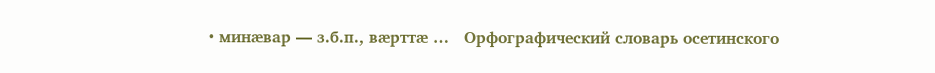• минæвар — з.б.п., вæрттæ …   Орфографический словарь осетинского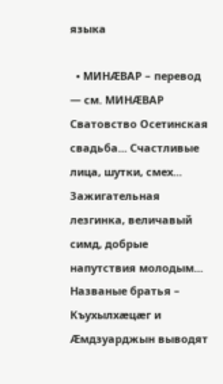языка

  • МИНÆВАР – перевод — см. МИНÆВАР Сватовство Осетинская свадьба... Счастливые лица, шутки, смех... Зажигательная лезгинка, величавый симд, добрые напутствия молодым... Названые братья – Къухылхæцæг и Æмдзуарджын выводят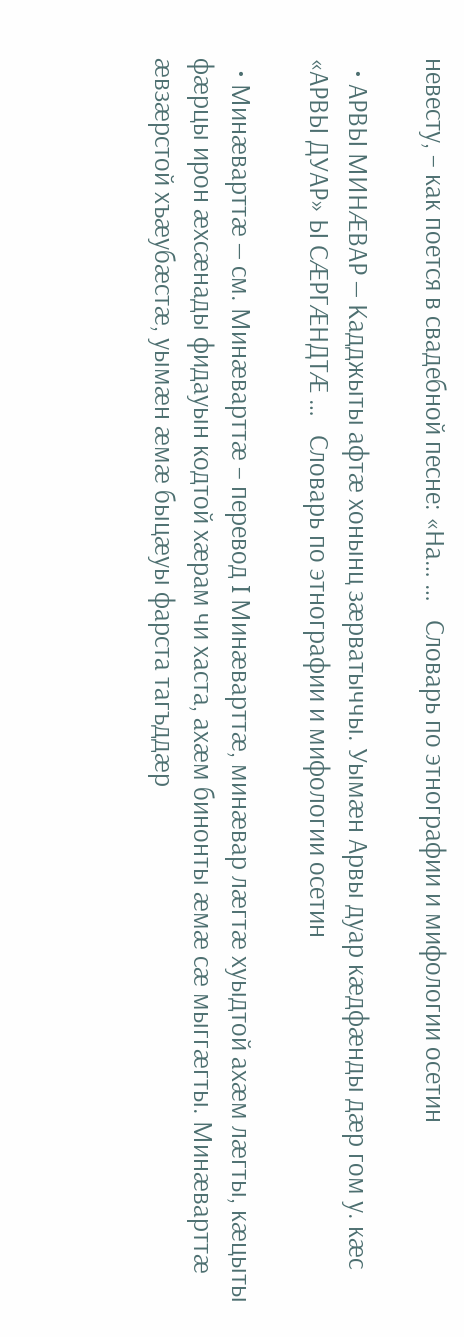невесту, – как поется в свадебной песне: «На… …   Словарь по этнографии и мифологии осетин

  • АРВЫ МИНÆВАР — Кадджыты афтæ хонынц зæрватыччы. Уымæн Арвы дуар кæдфæнды дæр гом у. кæс «АРВЫ ДУАР» Ы СÆРГÆНДТÆ …   Словарь по этнографии и мифологии осетин

  • Минæварттæ — см. Минæварттæ – перевод I Минæварттæ, минæвар лæгтæ хуыдтой ахæм лæгты, кæцыты фæрцы ирон æхсæнады фидауын кодтой хæрам чи хаста, ахæм бинонты æмæ сæ мыггæгты. Минæварттæ æвзæрстой хъæубæстæ, уымæн æмæ быцæуы фарста тагъддæр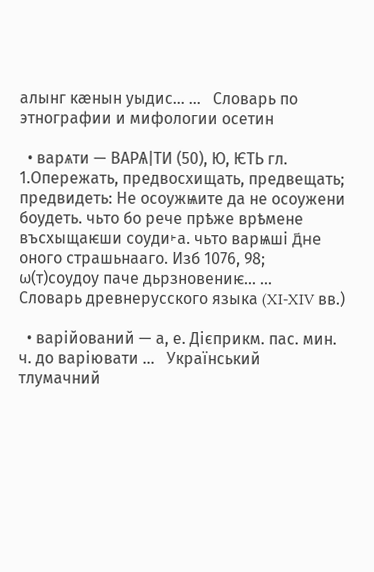алынг кæнын уыдис… …   Словарь по этнографии и мифологии осетин

  • варѧти — ВАРѦ|ТИ (50), Ю, ѤТЬ гл. 1.Опережать, предвосхищать, предвещать; предвидеть: Не осоужѩите да не осоужени боудеть. чьто бо рече прѣже врѣмене въсхыщаѥши соуди˫а. чьто варѩшi д҃не оного страшьнааго. Изб 1076, 98; ѡ(т)соудоу паче дьрзновениѥ… …   Словарь древнерусского языка (XI-XIV вв.)

  • варійований — а, е. Дієприкм. пас. мин. ч. до варіювати …   Український тлумачний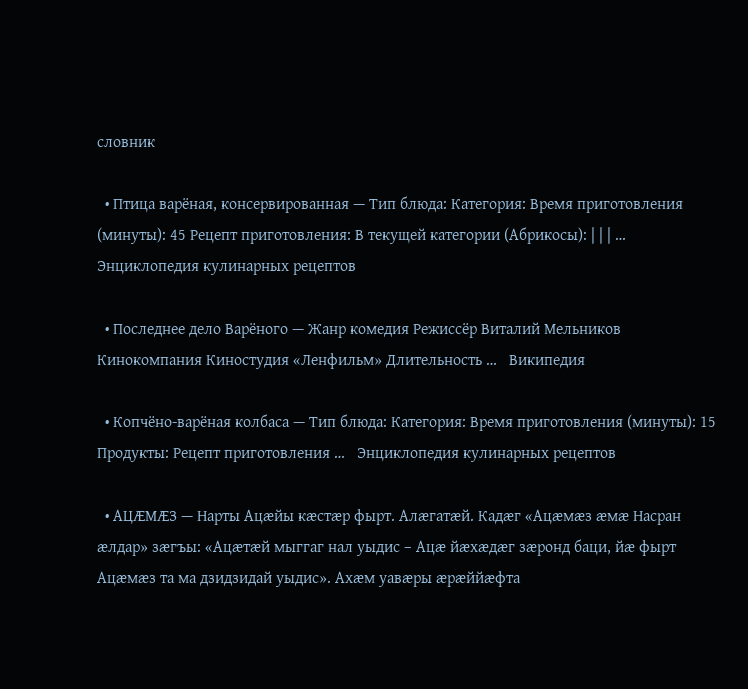словник

  • Птица варёная, консервированная — Тип блюда: Категория: Время приготовления (минуты): 45 Рецепт приготовления: В текущей категории (Абрикосы): | | | …   Энциклопедия кулинарных рецептов

  • Последнее дело Варёного — Жанр комедия Режиссёр Виталий Мельников Кинокомпания Киностудия «Ленфильм» Длительность …   Википедия

  • Копчёно-варёная колбаса — Тип блюда: Категория: Время приготовления (минуты): 15 Продукты: Рецепт приготовления …   Энциклопедия кулинарных рецептов

  • АЦÆМÆЗ — Нарты Ацæйы кæстæр фырт. Алæгатæй. Кадæг «Ацæмæз æмæ Насран æлдар» зæгъы: «Ацæтæй мыггаг нал уыдис – Ацæ йæхæдæг зæронд баци, йæ фырт Ацæмæз та ма дзидзидай уыдис». Ахæм уавæры æрæййæфта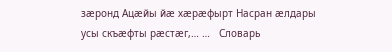зæронд Ацæйы йæ хæрæфырт Насран æлдары усы скъæфты рæстæг,… …   Словарь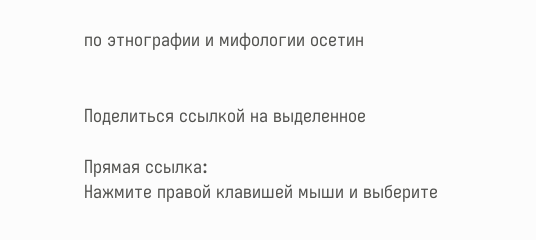по этнографии и мифологии осетин


Поделиться ссылкой на выделенное

Прямая ссылка:
Нажмите правой клавишей мыши и выберите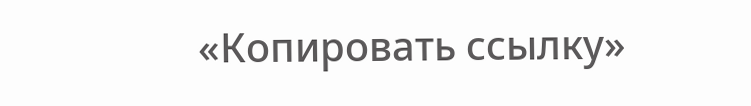«Копировать ссылку»